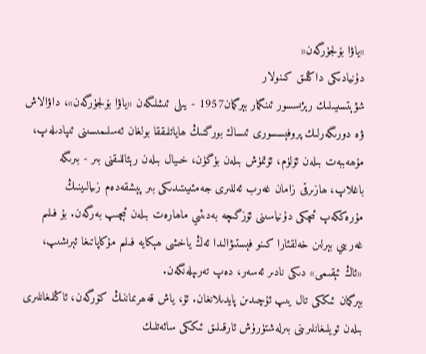»ياۋا بۆلجۈرگەن«
دۇنيادىكى داڭلىق كىنولار
شۋېتسىيىلىك رېژىسسور ئىنگمار بېرگمان1957 - يىلى ئىشلىگەن «ياۋا بۆلجۈرگەن»، داۋالاش ۋە دورىگەرلىك پروفېسسورى ئىساك بورگنىڭ ھاياتلىققا بولغان ئەسلىمىسىنى ئىپادىلەپ، مۇھەببەت بىلەن ئۆلۈم، ئۆتمۈش بىلەن بۈگۈن، خىيال بىلەن رېئاللىقنى بىر - بىرىگە باغلاپ، ھازىرقى زامان غەرب ئەللىرى جەمئىيىتىدىكى بىر پېشقەدەم زىيالىينىڭ مۇرەككەپ ئىچكى دۇنياسىنى ئۆزگىچە بەدىئىي ماھارەت بىلەن ئېچىپ بەرگەن. بۇ فىلىم غەربىي بېرلىن خەلقئارا كىنو فېستىۋالىدا ئەڭ ياخشى ھېكايە فىلىم مۇكاپاتىغا ئېرىشىپ، «ئاڭ ئېقىمى» دىكى نادىر ئەسەر، دەپ تەرىپلەنگەن.
بېرگمان ئىككى تال يىپ ئۇچىدىن پايدىلانغان. ئۇ، ياش قەھرىماننىڭ كۆرگەن، ئاڭلىغانلىرى بىلەن ئويلىغانلىرىنى بىرلەشتۈرۈش ئارقىلىق ئىككى سائەتلىك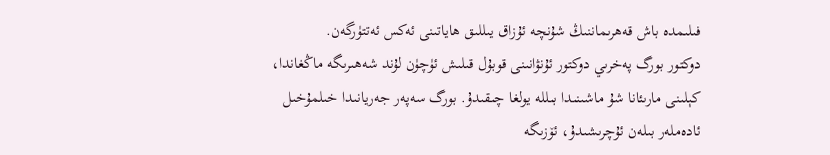فىلىمدە باش قەھرىماننىڭ شۇنچە ئۇزاق يىللىق ھاياتىنى ئەكس ئەتتۈرگەن.
دوكتور بورگ پەخرىي دوكتور ئۇنۋانىنى قوبۇل قىلىش ئۈچۈن لۇند شەھىرىگە ماڭغاندا، كېلىنى مارىئانا شۇ ماشىنىدا بىللە يولغا چىقىدۇ. بورگ سەپەر جەريانىدا خىلمۇخىل ئادەملەر بىلەن ئۇچرىشىدۇ، ئۆزىگە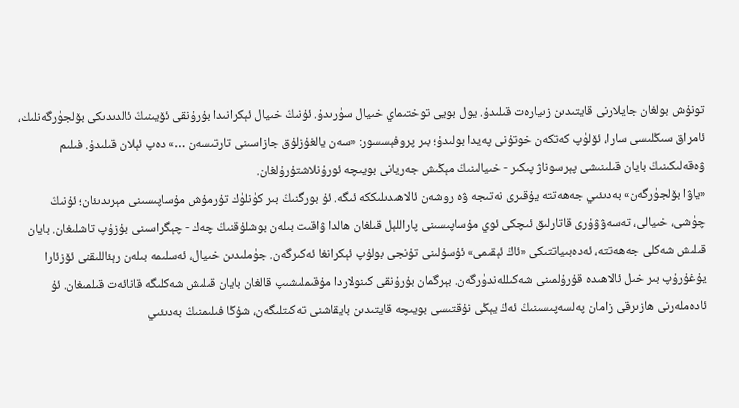تونۇش بولغان جايلارنى قايتىدىن زىيارەت قىلىدۇ. يول بويى توختىماي خىيال سۈرىدۇ. ئۇنىڭ خىيال ئېكرانىدا بۇرۇنقى ئۆيىنىڭ ئالدىدىكى بۆلجۈرگەنلىك، ئامراق سىڭلىسى سارا، ئۆلۈپ كەتكەن خوتۇنى پەيدا بولىدۇ؛ بىر پروفېسسور: «سەن يالغۇزلۇق جازاسىنى تارتىسەن …» دەپ ئېلان قىلىدۇ. فىلىم ۋەقەلىكىنىڭ بايان قىلىنىشى پېرسوناژ پىكىر - خىيالىنىڭ مېڭىش جەريانى بويىچە ئورۇنلاشتۇرۇلغان.
«ياۋا بۆلجۈرگەن» بەدىئىي جەھەتتە يۇقىرى نەتىجە ۋە روشەن ئالاھىدىلىككە ئىگە. ئۇ بورگنىڭ بىر كۈنلۈك تۇرمۇش مۇساپىسىنى مېرىدىئان؛ ئۇنىڭ چۈشى، خىيالى، تەسەۋۋۇرى قاتارلىق ئىچكى ئوي مۇساپىسىنى پاراللېل قىلغان ھالدا ۋاقىت بىلەن بوشلۇقنىڭ چەك - چېگراسىنى بۇزۇپ تاشلىغان. بايان قىلىش شەكلى جەھەتتە، ئەدەبىياتتىكى «ئاڭ ئېقىمى» ئۇسۇلىنى تۇنجى بولۇپ ئېكرانغا ئەكىرگەن. جۈملىدىن خىيال، ئەسلىمە بىلەن رېئاللىقنى ئۆزئارا يۇغۇرۇپ بىر خىل ئالاھىدە قۇرۇلمىنى شەكىللەندۈرگەن. بېرگمان بۇرۇنقى كىنولاردا مۇقىملىشىپ قالغان بايان قىلىش شەكلىگە قانائەت قىلمىغان. ئۇ ئادەملەرنى ھازىرقى زامان پەلسەپىسىنىڭ ئەڭ يېڭى نۇقتىسى بويىچە قايتىدىن بايقاشنى تەكىتلىگەن، شۇڭا فىلىمنىڭ بەدىئىي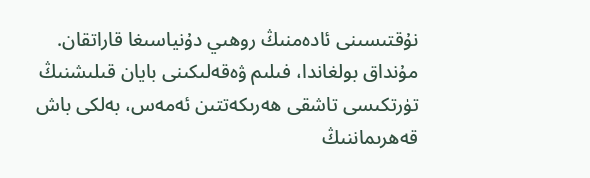نۇقتىسىنى ئادەمنىڭ روھىي دۇنياسىغا قاراتقان. مۇنداق بولغاندا، فىلىم ۋەقەلىكىنى بايان قىلىشنىڭ تۈرتكىسى تاشقى ھەرىكەتتىن ئەمەس، بەلكى باش قەھرىماننىڭ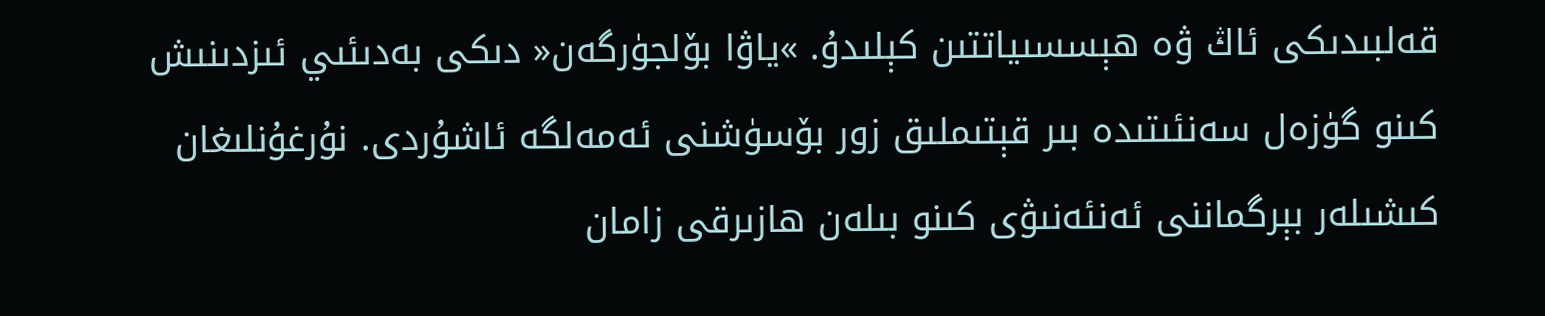قەلبىدىكى ئاڭ ۋە ھېسسىياتتىن كېلىدۇ. »ياۋا بۆلجۈرگەن« دىكى بەدىئىي ئىزدىنىش كىنو گۈزەل سەنئىتىدە بىر قېتىملىق زور بۆسۈشنى ئەمەلگە ئاشۇردى. نۇرغۇنلىغان كىشىلەر بېرگماننى ئەنئەنىۋى كىنو بىلەن ھازىرقى زامان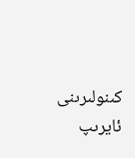كىنولىرىنى ئايرىپ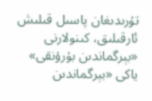تۇرىدىغان پاسىل قىلىش ئارقىلىق، كىنولارنى «بېرگماندىن بۇرۇنقى» ياكى «بېرگماندىن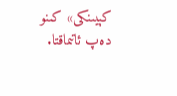كېيىنكى» كىنو دەپ ئاتىماقتا.